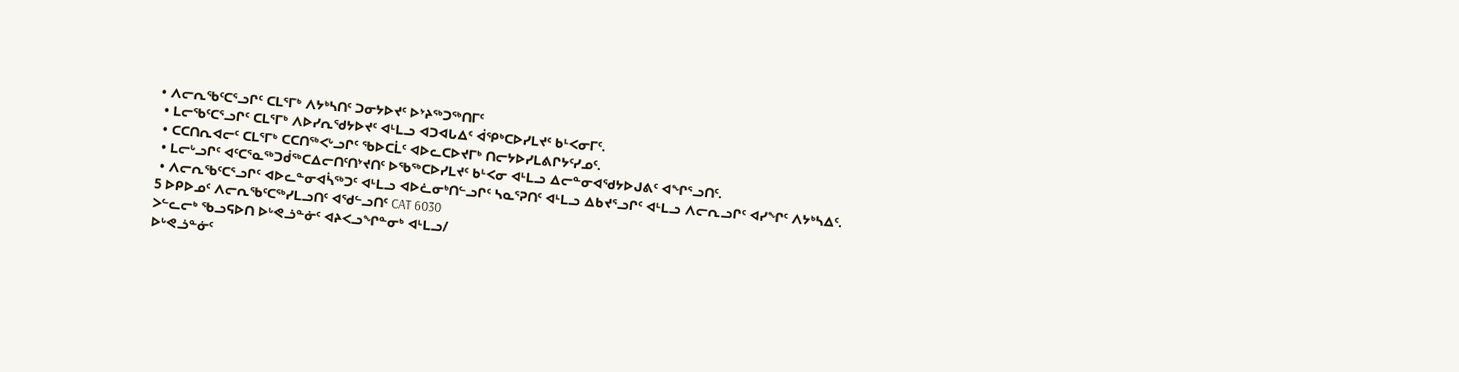• ᐱᓕᕆᖃᑦᑕᕐᓗᒋᑦ ᑕᒪᕐᒥᒃ ᐱᔭᒃᓴᑎᑦ ᑐᓂᔭᐅᔪᑦ ᐅᔾᔨᖅᑐᖅᑎᒥᑦ
 • ᒪᓕᖃᑦᑕᕐᓗᒋᑦ ᑕᒪᕐᒥᒃ ᐱᐅᓯᕆᖁᔭᐅᔪᑦ ᐊᒻᒪᓗ ᐊᑐᐊᒐᐃᑦ ᐋᕿᒃᑕᐅᓯᒪᔪᑦ ᑲᒻᐸᓂᒥᑦ.
 • ᑕᑕᑎᕆᐊᓕᑦ ᑕᒪᕐᒥᒃ ᑕᑕᑎᖅᐸᒡᓗᒋᑦ ᖃᐅᑕᒫᑦ ᐊᐅᓚᑕᐅᔪᒥᒃ ᑎᓕᔭᐅᓯᒪᕕᒋᔭᑦᓯᓄᑦ.
 • ᒪᓕᒡᓗᒋᑦ ᐊᑦᑕᕐᓇᖅᑐᑰᖅᑕᐃᓕᑎᑦᑎᔾᔪᑎᑦ ᐅᖃᖅᑕᐅᓯᒪᔪᑦ ᑲᒻᐸᓂ ᐊᒻᒪᓗ ᐃᓕᓐᓂᐊᖁᔭᐅᒍᕕᑦ ᐊᖏᕐᓗᑎᑦ.
 • ᐱᓕᕆᖃᑦᑕᕐᓗᒋᑦ ᐊᐅᓚᓐᓂᐊᓵᖅᑐᑦ ᐊᒻᒪᓗ ᐊᐅᓛᓂᒃᑎᓪᓗᒋᑦ ᓴᓇᕐᕈᑎᑦ ᐊᒻᒪᓗ ᐃᑲᔪᕐᓗᒋᑦ ᐊᒻᒪᓗ ᐱᓕᕆᓗᒋᑦ ᐊᓯᖏᑦ ᐱᔭᒃᓴᐃᑦ.
5 ᐅᑭᐅᓄᑦ ᐱᓕᕆᖃᑦᑕᖅᓯᒪᓗᑎᑦ ᐊᖁᓪᓗᑎᑦ CAT 6030
ᐳᓪᓚᓕᒃ ᖃᓗᕋᐅᑎ ᐅᒡᕙᓘᓐᓃᑦ ᐊᔨᐸᓗᖏᓐᓂᒃ ᐊᒻᒪᓗ/
ᐅᒡᕙᓘᓐᓃᑦ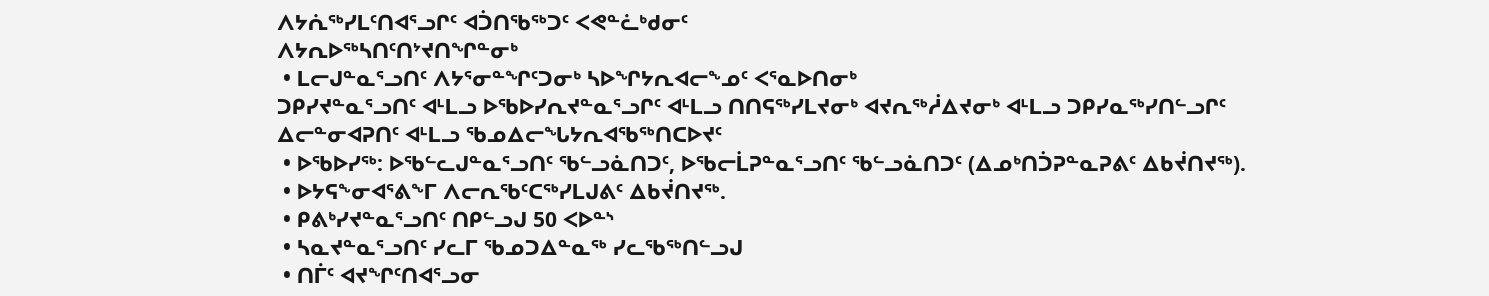ᐱᔭᕇᖅᓯᒪᑦᑎᐊᕐᓗᒋᑦ ᐊᑑᑎᖃᖅᑐᑦ ᐸᕙᓐᓛᒃᑯᓂᑦ
ᐱᔭᕆᐅᖅᓴᑎᑦᑎᔾᔪᑎᖏᓐᓂᒃ
 • ᒪᓕᒍᓐᓇᕐᓗᑎᑦ ᐱᔭᕐᓂᓐᖏᑦᑐᓂᒃ ᓴᐅᖏᔭᕆᐊᓕᖕᓄᑦ ᐸᕐᓇᐅᑎᓂᒃ
ᑐᑭᓯᔪᓐᓇᕐᓗᑎᑦ ᐊᒻᒪᓗ ᐅᖃᐅᓯᕆᔪᓐᓇᕐᓗᒋᑦ ᐊᒻᒪᓗ ᑎᑎᕋᖅᓯᒪᔪᓂᒃ ᐊᔪᕆᖅᓲᐃᔪᓂᒃ ᐊᒻᒪᓗ ᑐᑭᓯᓇᖅᓯᑎᓪᓗᒋᑦ
ᐃᓕᓐᓂᐊᕈᑎᑦ ᐊᒻᒪᓗ ᖃᓄᐃᓕᖓᔭᕆᐊᖃᖅᑎᑕᐅᔪᑦ
 • ᐅᖃᐅᓯᖅ: ᐅᖃᓪᓚᒍᓐᓇᕐᓗᑎᑦ ᖃᓪᓗᓈᑎᑐᑦ, ᐅᖃᓕᒫᕈᓐᓇᕐᓗᑎᑦ ᖃᓪᓗᓈᑎᑐᑦ (ᐃᓄᒃᑎᑑᕈᓐᓇᕈᕕᑦ ᐃᑲᔫᑎᔪᖅ).
 • ᐅᔭᕋᖕᓂᐊᕐᕕᖕᒥ ᐱᓕᕆᖃᑦᑕᖅᓯᒪᒍᕕᑦ ᐃᑲᔫᑎᔪᖅ.
 • ᑭᕕᒃᓯᔪᓐᓇᕐᓗᑎᑦ ᑎᑭᓪᓗᒍ 50 ᐸᐅᓐᔅ
 • ᓴᓇᔪᓐᓇᕐᓗᑎᑦ ᓯᓚᒥ ᖃᓄᑐᐃᓐᓇᖅ ᓯᓚᖃᖅᑎᓪᓗᒍ
 • ᑎᒦᑦ ᐊᔪᖏᑦᑎᐊᕐᓗᓂ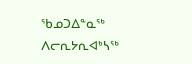ᖃᓄᑐᐃᓐᓇᖅ ᐱᓕᕆᔭᕆᐊᒃᓴᖅ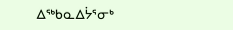ᐃᖅᑲᓇᐃᔮᕐᓂᒃ